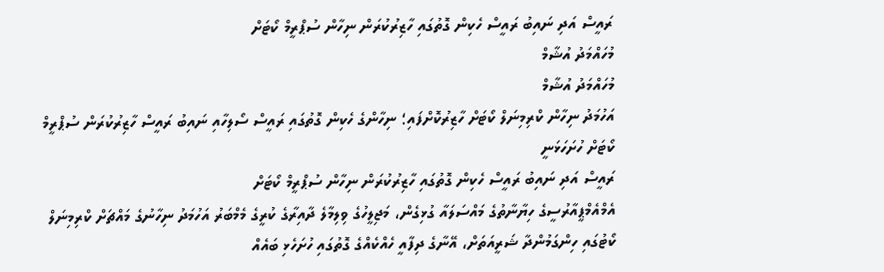ރައީސް އަދި ނައިބު ރައީސް ހެކިން ގޮތުގައި ހާޒިރުކުރަން ނިހާން ސުޕްރީމް ކޯޓަށް
މުހައްމަދު އުޝާމް
މުހައްމަދު އުޝާމް
އަހުމަދު ނިހާން ކްރިމިނަލް ކޯޓަށް ހާޒިރުކޮށްފައި؛ ނިހާންގެ ހެކިން ގޮތުގައި ރައީސް ސޯލިހާއި ނައިބު ރައީސް ހާޒިރުކުރަން ސުޕްރީމް ކޯޓަށް ހުށަހަޅަނީ
ރައީސް އަދި ނައިބު ރައީސް ހެކިން ގޮތުގައި ހާޒިރުކުރަން ނިހާން ސުޕްރީމް ކޯޓަށް
އެމްއެމްޕީއާރުސީގެ ހިޔާނާތުގެ މައްސަލައާ ގުޅިގެން، މަޖިލީހުގެ ވިލިމާލެ ދާއިރާގެ ކުރީގެ މެމްބަރު އަހުމަދު ނިހާނުގެ މައްޗަށް ކްރިމިނަލް ކޯޓުގައި ހިންގަމުންދާ ޝަރީއަތަށް، އޭނާގެ ދިފާއީ ހެއްކެއްގެ ގޮތުގައި ހުށަހެޅި ބައެއް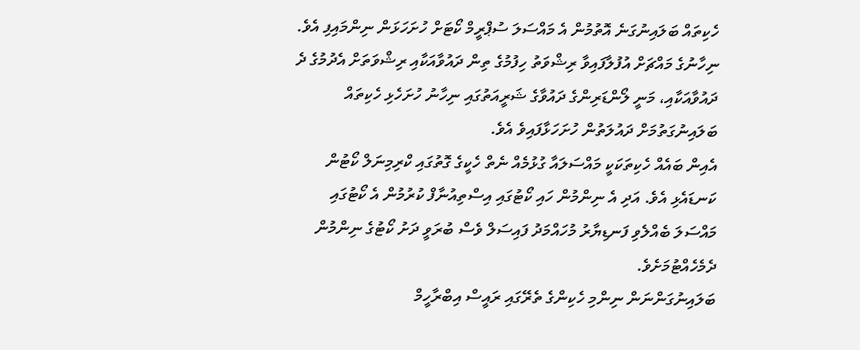ހެކިތައް ބަލައިނުގަނެ އޮތުމުން އެ މައްސަލަ ސުޕްރީމް ކޯޓަށް ހުށަހަޅަން ނިންމައިފި އެވެ.
ނިހާނުގެ މައްޗަށް އުފުލާފައިވާ ރިޝްވަތު ހިފުމުގެ ތިން ދައުވާއަކާއި ރިޝްވަތަށް އެދުމުގެ ދެ ދައުވާއަކާއި، މަނީ ލޯންޑަރިންގެ ދައުވާގެ ޝަރީއަތުގައި ނިހާނު ހުށަހެޅި ހެކިތައް ބަލައިނުގަތުމަށް ދައުލަތުން ހުށަހަޅާފައިވެ އެވެ.
އެއިން ބައެއް ހެކިތަކަކީ މައްސަލައާ ގުޅުމެއް ނެތް ހެކީގެ ގޮތުގައި ކްރިމިނަލް ކޯޓުން ކަނޑައެޅި އެވެ. އަދި އެ ނިންމުން ހައި ކޯޓުގައި އިސްތިއުނާފް ކުރުމުން އެ ކޯޓުގައި މައްސަލަ ބެއްލެވި ފަނޑިޔާރު މުހައްމަދު ފައިސަލް ވެސް ބުރަވީ ދަށު ކޯޓުގެ ނިންމުން ދެމެހެއްޓުމަށެވެ.
ބަލައިނުގަންނަން ނިންމި ހެކިންގެ ތެރޭގައި ރައީސް އިބްރާހީމް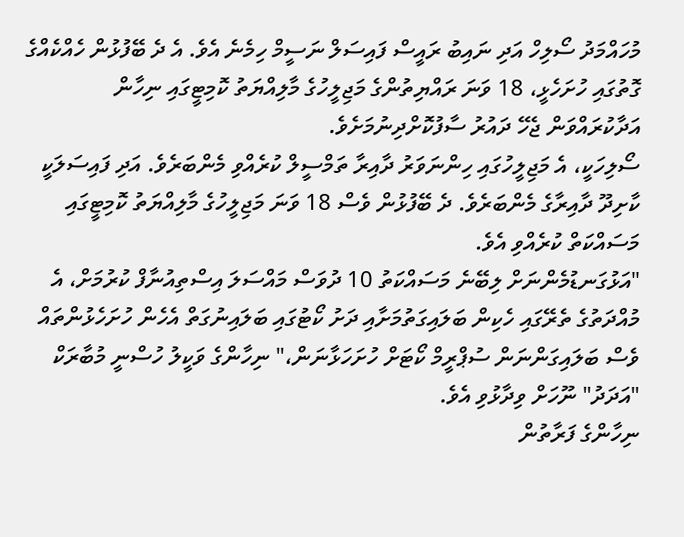މުހައްމަދު ސޯލިހް އަދި ނައިބު ރައީސް ފައިސަލް ނަސީމް ހިމެނެ އެވެ. އެ ދެ ބޭފުޅުން ހެއްކެއްގެ ގޮތުގައި ހުށަހެޅީ، 18 ވަނަ ރައްޔިތުންގެ މަޖިލީހުގެ މާލިއްޔަތު ކޮމިޓީގައި ނިހާން އަދާކުރައްވަން ޖެހޭ ދައުރު ސާފުކޮށްދިނުމަށެވެ.
ސޯލިހަކީ، އެ މަޖިލީހުގައި ހިންނަވަރު ދާއިރާ ތަމްސީލް ކުރެއްވި މެންބަރެވެ. އަދި ފައިސަލަކީ ކާށިދޫ ދާއިރާގެ މެންބަރެވެ. ދެ ބޭފުޅުން ވެސް 18 ވަނަ މަޖިލީހުގެ މާލިއްޔަތު ކޮމިޓީގައި މަސައްކަތް ކުރެއްވި އެވެ.
"އަޅުގަނޑުމެންނަށް ލިބޭނެ މަސައްކަތު 10 ދުވަސް މައްސަލަ އިސްތިއުނާފް ކުރުމަށް، އެ މުއްދަތުގެ ތެރޭގައި ހެކިން ބަލައިގަތުމަށާއި ދަށު ކޯޓުގައި ބަލައިނުގަތް އެހެން ހުށަހެޅުންތައް ވެސް ބަލައިގަންނަން ސުޕްރީމް ކޯޓަށް ހުށަހަޅާނަން،" ނިހާންގެ ވަކީލު ހުސްނީ މުބާރަކް "އަދަދު" ނޫހަށް ވިދާޅުވި އެވެ.
ނިހާންގެ ފަރާތުން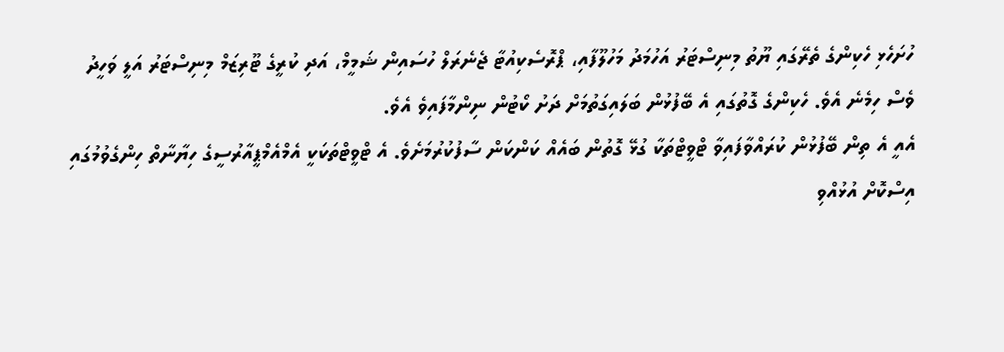ހުށަހެޅި ހެކިންގެ ތެރޭގައި ޔޫތު މިނިސްޓަރު އަހުމަދު މަހުލޫފާއި، ޕްރޮސެކިއުޓާ ޖެނެރަލް ހުސައިން ޝަމީމް، އަދި ކުރީގެ ޓޫރިޒަމް މިނިސްޓަރު އަލީ ވަހީދު ވެސް ހިމެނެ އެވެ. ހެކިންގެ ގޮތުގައި އެ ބޭފުޅުން ބަލައިގަތުމަށް ދަށު ކޯޓުން ނިންމާފައިވެ އެވެ.
އެއީ އެ ތިން ބޭފުޅުން ކުރައްވާފައިވާ ޓްވީޓްތަކާ ގުޅޭ ގޮތުން ބައެއް ކަންކަން ސާފުކުރުމަށެވެ. އެ ޓްވީޓްތަކަކީ އެމްއެމްޕީއާރުސީގެ ހިޔާނާތް ހިންގެވުމުގައި އިސްކޮށް އުޅުއްވި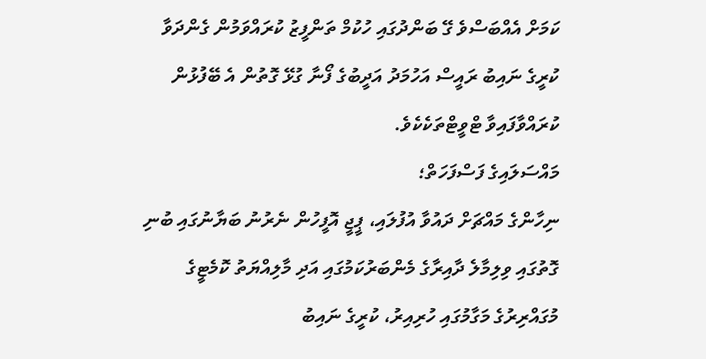ކަމަށް އެއްބަސްވެ ގޭ ބަންދުގައި ހުކުމް ތަންފީޒު ކުރައްވަމުން ގެންދަވާ ކުރީގެ ނައިބު ރައީސް އަހުމަދު އަދީބުގެ ފޯނާ ގުޅޭ ގޮތުން އެ ބޭފުޅުން ކުރައްވާފައިވާ ޓްވީޓްތަކެކެވެ.
މައްސަލައިގެ ފަސްފަހަތް؛
ނިހާންގެ މައްޗަށް ދައުވާ އުފުލައި، ޕީޖީ އޮފީހުން ނެރުނު ބަޔާނުގައި ބުނި ގޮތުގައި ވިލިމާލެ ދާއިރާގެ މެންބަރުކަމުގައި އަދި މާލިއްޔަތު ކޮމެޓީގެ މުގައްރިރުގެ މަގާމުގައި ހުރިއިރު، ކުރީގެ ނައިބު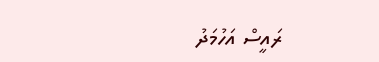ރައީސް އަހުމަދު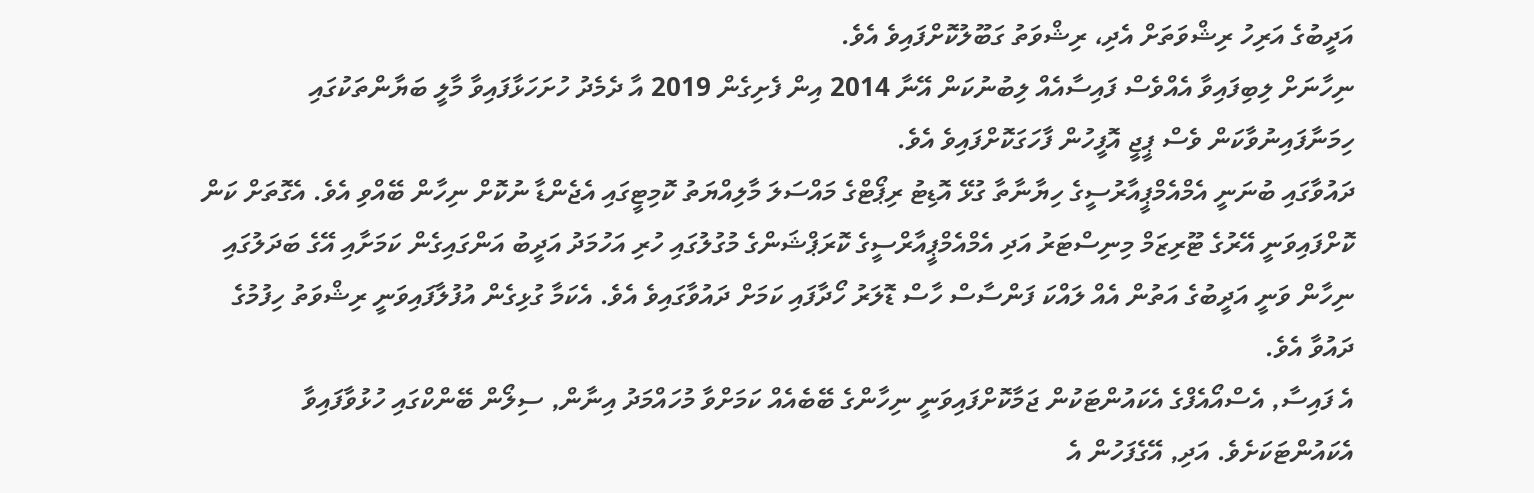އަދީބުގެ އަރިހު ރިޝްވަތަށް އެދި، ރިޝްވަތު ގަބޫލުކޮށްފައިވެ އެވެ.
ނިހާނަށް ލިބިފައިވާ އެއްވެސް ފައިސާއެއް ލިބުނުކަން އޭނާ 2014 އިން ފެށިގެން 2019 އާ ދެމެދު ހުށަހަޅާފައިވާ މާލީ ބަޔާންތަކުގައި ހިމަނާފައިނުވާކަން ވެސް ޕީޖީ އޮފީހުން ފާހަގަކޮށްފައިވެ އެވެ.
ދައުވާގައި ބުނަނީ އެމްއެމްޕީއާރުސީގެ ހިޔާނާތާ ގުޅޭ އޮޑިޓު ރިޕޯޓްގެ މައްސަލަ މާލިއްޔަތު ކޮމިޓީގައި އެޖެންޑާ ނުކޮށް ނިހާން ބޭއްވި އެވެ. އެގޮތަށް ކަން ކޮށްފައިވަނީ އޭރުގެ ޓޫރިޒަމް މިނިސްޓަރު އަދި އެމްއެމްޕީއާރްސީގެ ކޮރަޕްޝަންގެ މުގުލުގައި ހުރި އަހުމަދު އަދީބު އަންގައިގެން ކަމަށާއި އޭގެ ބަދަލުގައި ނިހާން ވަނީ އަދީބުގެ އަތުން އެއް ލައްކަ ފަންސާސް ހާސް ޑޮލަރު ހޯދާފައި ކަމަށް ދައުވާގައިވެ އެވެ. އެކަމާ ގުޅިގެން އުފުލާފައިވަނީ ރިޝްވަތު ހިފުމުގެ ދައުވާ އެވެ.
އެ ފައިސާ, އެސްއޯއެފްގެ އެކައުންޓަކުން ޖަމާކޮށްފައިވަނީ ނިހާންގެ ބޭބެއެއް ކަމަށްވާ މުހައްމަދު އިނާން, ސިލޯން ބޭންކްގައި ހުޅުވާފައިވާ އެކައުންޓަކަށެވެ. އަދި, އޭގެފަހުން އެ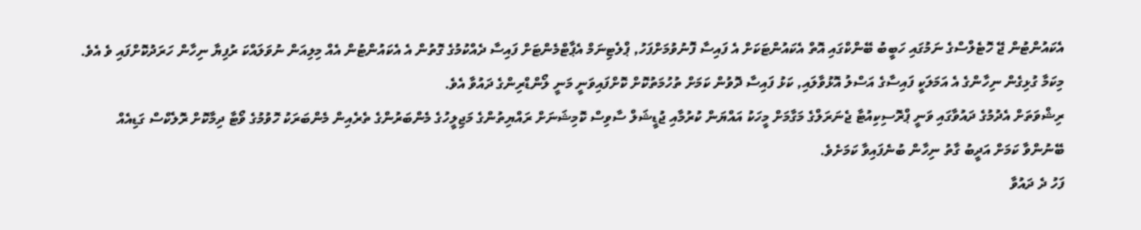އެކައުންޓުން ޖޭ ހޮޓެލްސްގެ ނަމުގައި ހަބީބު ބޭންކްގައި އޮތް އެކައުންޓަކަށް އެ ފައިސާ ފޮނުވުމަށްފަހު, ޕްލެޓިނަމް އެޕާޓްމެންޓަށް ފައިސާ ދެއްކުމުގެ ގޮތުން އެ އެކައުންޓުން އެއް މިލިއަން ނުވަލައްކަ ރުފިޔާ ނިހާން ހަރަދުކޮށްފައި ވެ އެވެ.
މިކަމާ ގުޅިގެން ނިހާންގެ އެ އަމަލަކީ ފައިސާގެ އަސްލު އޮޅުވާލައި, ކަޅު ފައިސާ ދޮވުން ކަމަށް ތުހުމަތުކޮށް ކޮށްފައިވަނީ މަނީ ލޯންޑްރިންގެ ދައުވާ އެވެ.
ރިޝްވަތަށް އެދުމުގެ ދައުވާގައި ވަނީ ޕްރޮސިކިއުޓާ ޖެނަރަލްގެ މަގާމަށް މީހަކު އައްޔަން ކުރުމާއި ޖުޑީޝަލް ސާވިސް ކޮމިޝަނަށް ރައްޔިތުންގެ މަޖިލީހުގެ މެންބަރުންގެ ތެރެއިން މެންބަރަކު ހޮވުމުގެ ވޯޓާ ދިމާކޮށް ރޮލެކްސް ގަޑިއެއް ބޭނުންވާ ކަމަށް އަދީބު ގާތު ނިހާން ބުނެފައިވާ ކަމަށެވެ.
ފަހު ދެ ދައުވާ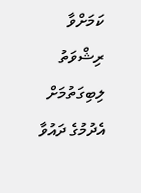ކަމަށްވާ ރިޝްވަތު ލިބިގަތުމަށް އެދުމުގެ ދައުވާ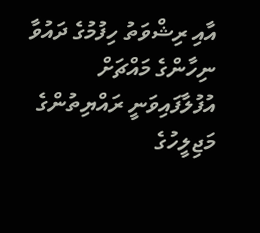އާއި ރިޝްވަތު ހިފުމުގެ ދައުވާ ނިހާންގެ މައްޗަށް އުފުލާފައިވަނީ ރައްޔިތުންގެ މަޖިލީހުގެ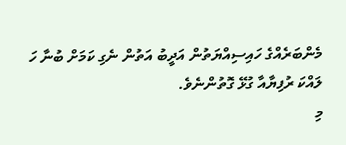މެންބަރެއްގެ ހައިސިއްޔަތުން އަދީބު އަތުން ނެގި ކަމަށް ބުނާ ހަ ލައްކަ ރުފިޔާއާ ގުޅޭ ގޮތުންނެވެ.
މި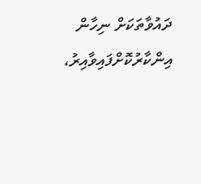ދައުވާތަކަށް ނިހާން އިންކާރުކޮށްފައިވާއިރު،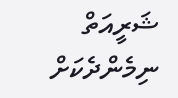ޝަރީއަތް ނިމެންދެކަށް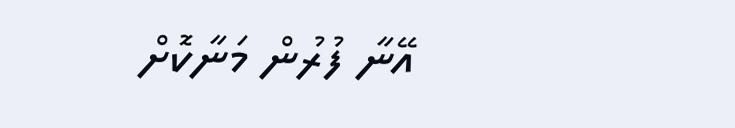އޭނާ ފުރުން މަނާކޮށް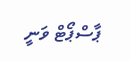ޕާސްޕޯޓް ވަނީ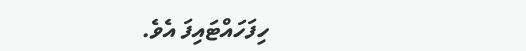ހިފަހައްޓައިފަ އެވެ.